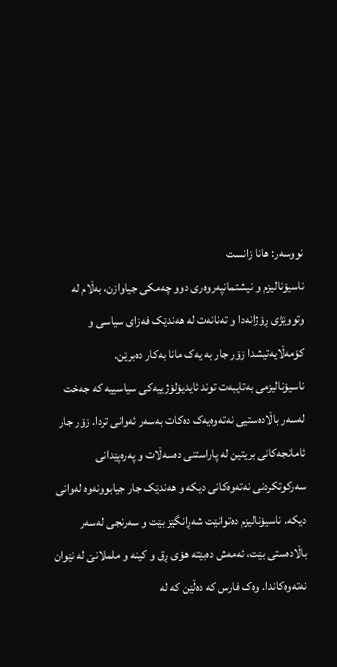نووسەر: هانا زانست
ناسیۆنالیزم و نیشتمانپەروەری دوو چەمکی جیاوازن، بەڵام لە وتووێژی ڕۆژانەدا و تەنانەت لە هەندێک فەزای سیاسی و کۆمەڵایەتیشدا زۆر جار بە یەک مانا بەکار دەبرێن.
ناسیۆنالیزمی بەتایبەت توند ئایدیۆلۆژییەکی سیاسییە کە جەخت لەسەر باڵادەستیی نەتەوەیەک دەکات بەسەر ئەوانی تردا. زۆر جار ئامانجەکانی بریتین لە پاراستنی دەسەڵات و پەرەپێدانی سەرکوتکردنی نەتەوەکانی دیکە و هەندێک جار جیابوونەوە لەوانی دیکە. ناسیۆنالیزم دەتوانێت شەڕانگێز بێت و سەرنجی لەسەر باڵادەستی بێت، ئەمەش دەبێتە هۆی ڕق و کینە و ململانێ لە نێوان نەتەوەکاندا. وەک فارس کە دەڵێن کە لە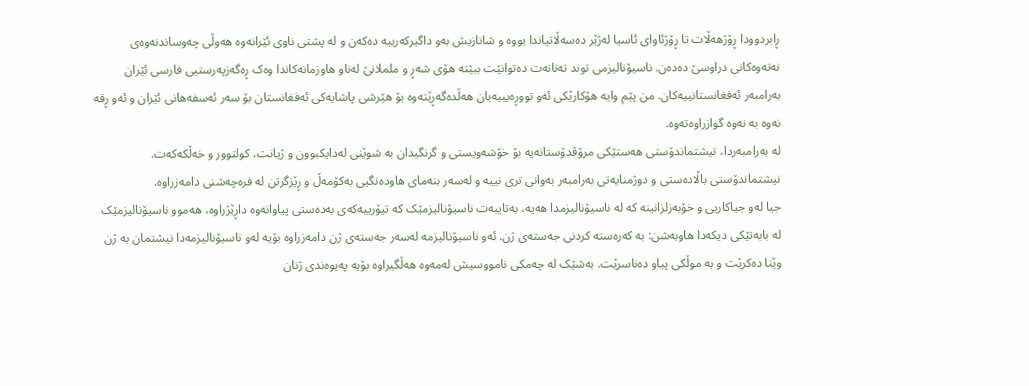ڕابردوودا ڕۆژهەڵات تا ڕۆژئاوای ئاسیا لەژێر دەسەڵاتیاندا بووە و شانازیش بەو داگیرکەرییە دەکەن و لە پشتی ناوی ئێرانەوە هەوڵی چەوساندنەوەی نەتەوەکانی دراوسێ دەدەن. ناسیۆنالیزمی توند تەنانەت دەتوانێت ببێتە هۆی شەڕ و ململانێ لەناو هاوزمانەکاندا وەک ڕەگەزپەرستیی فارسی ئێران بەرامبەر ئەفغانستانییەکان. من پێم وایە هۆکارێکی ئەو تووڕەیییەیان هەڵدەگەڕێتەوە بۆ هێرشی پاشایەکی ئەفغانستان بۆ سەر ئەسفەهانی ئێران و ئەو ڕقە نەوە بە نەوە گوازراوەتەوە.
لە بەرامبەردا، نیشتماندۆستی هەستێکی مرۆڤدۆستانەیە بۆ خۆشەویستی و گرنگیدان بە شوێنی لەدایکبوون و ژیانت، کولتوور و خەڵکەکەت. نیشتماندۆستی باڵادەستی و دوژمنایەتی بەرامبەر بەوانی تری نییە و لەسەر بنەمای هاودەنگیی بەکۆمەڵ و ڕێزگرتن لە فرەچەشنی دامەزراوە.
جیا لەو جیاکاریی و خۆبەزلزانینە کە لە ناسیۆنالیزمدا هەیە، بەتایبەت ناسیۆنالیزمێک کە تیۆرییەکەی بەدەستی پیاوانەوە داڕێژراوە، هەموو ناسیۆنالیزمێک لە بابەتێکی دیکەدا هاوبەشن: بە کەرەستە کردنی جەستەی ژن. ئەو ناسیۆنالیزمە لەسەر جەستەی ژن دامەزراوە بۆیە لەو ناسیۆنالیزمەدا نیشتمان بە ژن وێنا دەکرێت و بە موڵکی پیاو دەناسرێت. بەشێک لە چەمکی نامووسیش لەمەوە هەڵگیراوە بۆیە پەیوەندی ژنان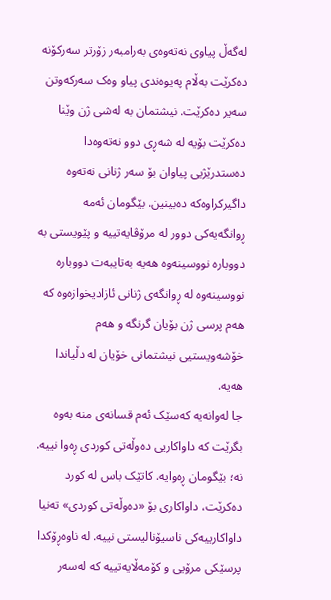لەگەڵ پیاوی نەتەوەی بەرامبەر زۆرتر سەرکۆنە دەکرێت بەڵام پەیوەندی پیاو وەک سەرکەوتن سەیر دەکرێت. نیشتمان بە لەشی ژن وێنا دەکرێت بۆیە لە شەڕی دوو نەتەوەدا دەستدرێژیی پیاوان بۆ سەر ژنانی نەتەوە داگیرکراوەکە دەبینین. بێگومان ئەمە ڕوانگەیەکی دوور لە مرۆڤایەتییە و پێویستی بە دووبارە نووسینەوە هەیە بەتایبەت دووبارە نووسینەوە لە ڕوانگەی ژنانی ئازادیخوازەوە کە هەم پرسی ژن بۆیان گرنگە و هەم خۆشەویستیی نیشتمانی خۆیان لە دڵیاندا هەیە.
جا لەوانەیە کەسێک ئەم قسانەی منە بەوە بگرێت کە داواکاریی دەوڵەتی کوردی ڕەوا نییە. نە؛ بێگومان ڕەوایە. کاتێک باس لە کورد دەکرێت، داواکاری بۆ «دەوڵەتی کوردی» تەنیا داواکارییەکی ناسیۆنالیستی نییە. لە ناوەڕۆکدا پرسێکی مرۆیی و کۆمەڵایەتییە کە لەسەر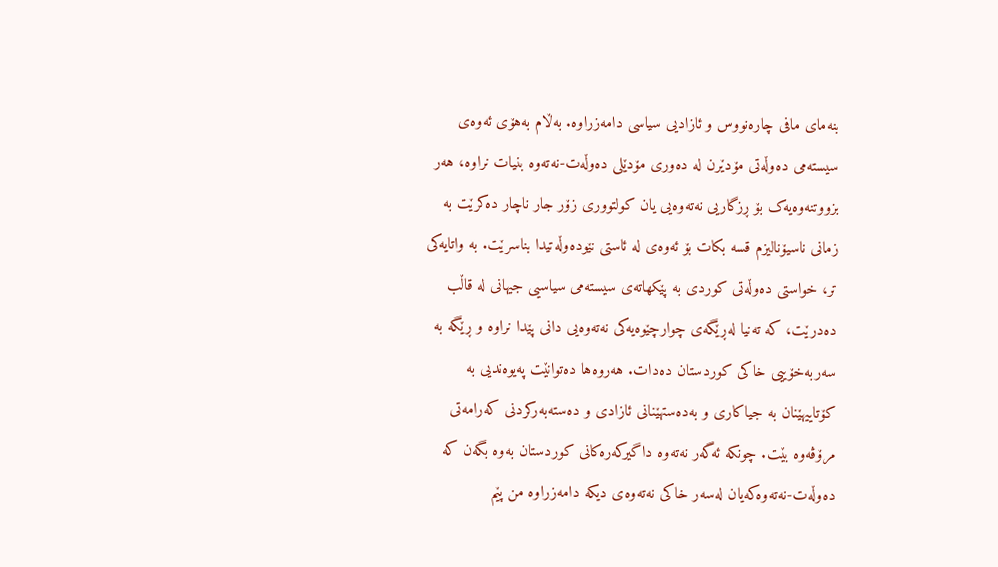بنەمای مافی چارەنووس و ئازادیی سیاسی دامەزراوە. بەڵام بەهۆی ئەوەی سیستەمی دەوڵەتی مۆدێرن لە دەوری مۆدێلی دەوڵەت-نەتەوە بنیات نراوە، هەر بزووتنەوەیەک بۆ ڕزگاریی نەتەوەیی یان کولتووری زۆر جار ناچار دەکرێت بە زمانی ناسیۆنالیزم قسە بکات بۆ ئەوەی لە ئاستی نێودەوڵەتیدا بناسرێت. بە واتایەکی تر، خواستی دەوڵەتی کوردی بە پێکهاتەی سیستەمی سیاسیی جیهانی لە قاڵب دەدرێت، کە تەنیا لەڕێگەی چوارچێوەیەکی نەتەوەیی دانی پێدا نراوە و ڕێگە بە سەربەخۆییی خاکی کوردستان دەدات. هەروەها دەتوانێت پەیوەندیی بە کۆتاییهێنان بە جیاکاری و بەدەستهێنانی ئازادی و دەستەبەرکردنی کەرامەتی مرۆڤەوە بێت. چونکە ئەگەر نەتەوە داگیرکەرەکانی کوردستان بەوە بگەن کە دەوڵەت-نەتەوەکەیان لەسەر خاکی نەتەوەی دیکە دامەزراوە من پێم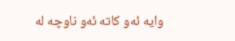وایە ئەو کاتە ئەو ناوچە لە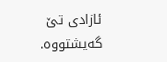ئازادی تێ گەیشتووە.